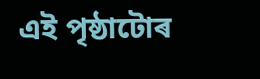এই পৃষ্ঠাটোৰ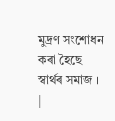মুদ্ৰণ সংশোধন কৰা হৈছে
স্বাৰ্থৰ সমাজ ।
|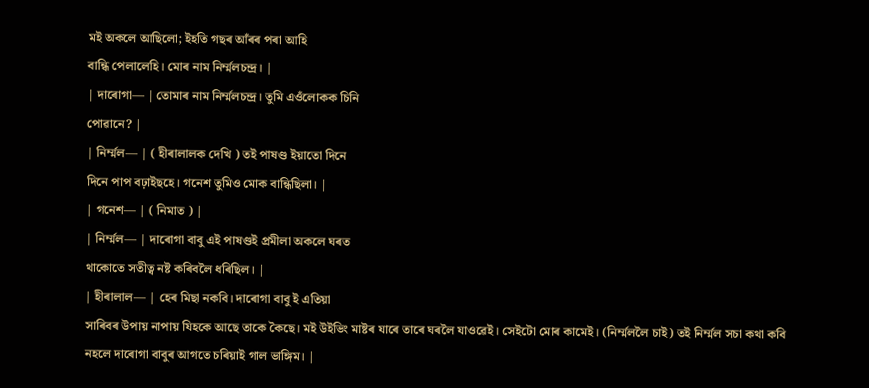মই অকলে আছিলো; ইহতি গছৰ আঁৰৰ পৰা আহি
বান্ধি পেলালেহি। মোৰ নাম নিৰ্ম্মলচন্দ্ৰ। |
| দাৰোগা— | তোমাৰ নাম নিৰ্ম্মলচন্দ্ৰ। তুমি এওঁলোকক চিনি
পোৱানে? |
| নিৰ্ম্মল— | ( হীৰালালক দেখি ) তই পাষণ্ড ইয়াতো দিনে
দিনে পাপ বঢ়াইছহে। গনেশ তুমিও মোক বান্ধিছিলা। |
| গনেশ— | ( নিমাত ) |
| নিৰ্ম্মল— | দাৰোগা বাবু এই পাষণ্ডই প্ৰমীলা অকলে ঘৰত
থাকোতে সতীত্ব নষ্ট কৰিবলৈ ধৰিছিল। |
| হীৰালাল— | হেৰ মিছা নকবি। দাৰোগা বাবু ই এতিয়া
সাৰিবৰ উপায় নাপায় যিহকে আছে তাকে কৈছে। মই উইভিং মাষ্টৰ যাৰে তাৰে ঘৰলৈ যাওৱেই। সেইটো মোৰ কামেই। (নিৰ্ম্মললৈ চাই) তই নিৰ্ম্মল সচা কথা কবি নহলে দাৰোগা বাবুৰ আগতে চৰিয়াই গাল ভাঙ্গিম। |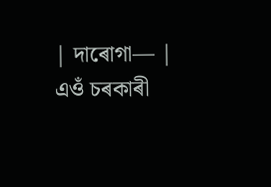| দাৰোগা— | এওঁ চৰকাৰী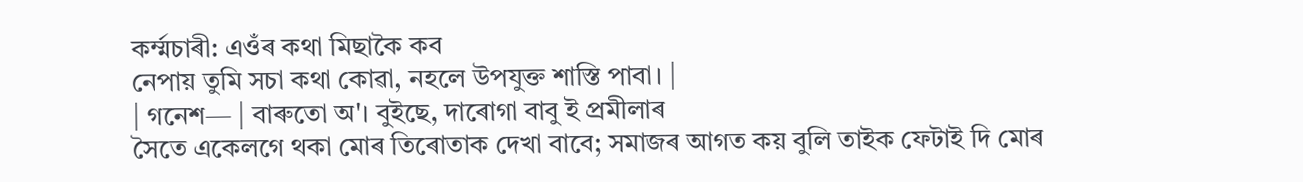কৰ্ম্মচাৰী: এওঁৰ কথা মিছাকৈ কব
নেপায় তুমি সচা কথা কোৱা, নহলে উপযুক্ত শাস্তি পাবা। |
| গনেশ— | বাৰুতো অ'। বুইছে, দাৰোগা বাবু ই প্ৰমীলাৰ
সৈতে একেলগে থকা মোৰ তিৰোতাক দেখা বাবে; সমাজৰ আগত কয় বুলি তাইক ফেটাই দি মোৰ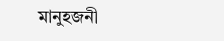মানুহজনী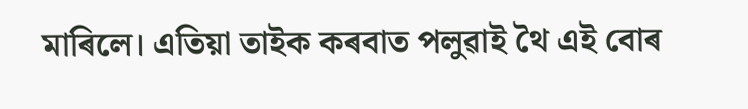মাৰিলে। এতিয়া তাইক কৰবাত পলুৱাই থৈ এই বোৰ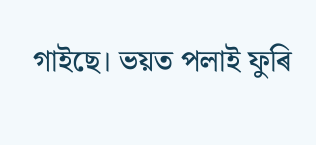গাইছে। ভয়ত পলাই ফুৰি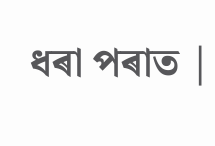ধৰা পৰাত |